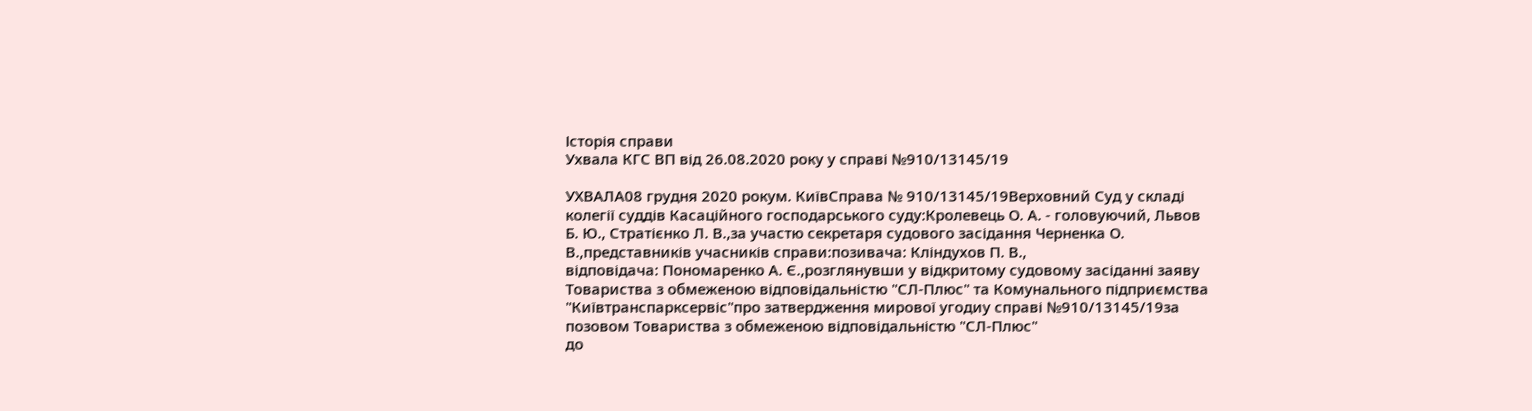Історія справи
Ухвала КГС ВП від 26.08.2020 року у справі №910/13145/19

УХВАЛА08 грудня 2020 рокум. КиївСправа № 910/13145/19Верховний Суд у складі колегії суддів Касаційного господарського суду:Кролевець О. А. - головуючий, Львов Б. Ю., Стратієнко Л. В.,за участю секретаря судового засідання Черненка О. В.,представників учасників справи:позивача: Кліндухов П. В.,
відповідача: Пономаренко А. Є.,розглянувши у відкритому судовому засіданні заяву Товариства з обмеженою відповідальністю "СЛ-Плюс" та Комунального підприємства "Київтранспарксервіс"про затвердження мирової угодиу справі №910/13145/19за позовом Товариства з обмеженою відповідальністю "СЛ-Плюс"
до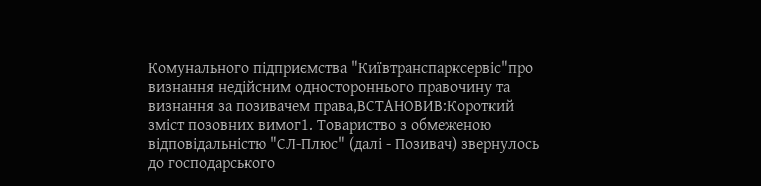Комунального підприємства "Київтранспарксервіс"про визнання недійсним одностороннього правочину та визнання за позивачем права,ВСТАНОВИВ:Короткий зміст позовних вимог1. Товариство з обмеженою відповідальністю "СЛ-Плюс" (далі - Позивач) звернулось до господарського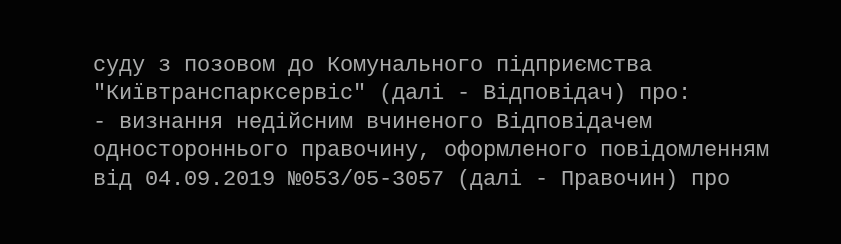суду з позовом до Комунального підприємства "Київтранспарксервіс" (далі - Відповідач) про:
- визнання недійсним вчиненого Відповідачем одностороннього правочину, оформленого повідомленням від 04.09.2019 №053/05-3057 (далі - Правочин) про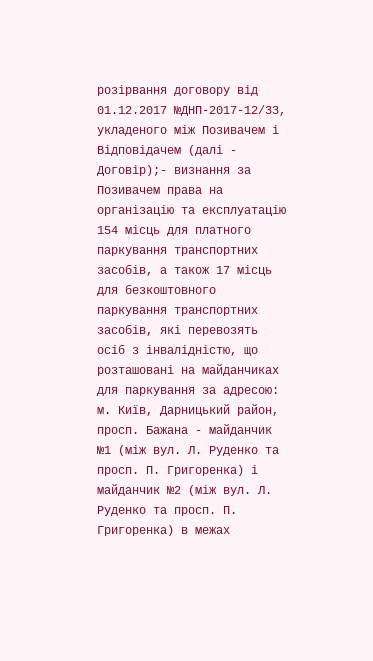розірвання договору від 01.12.2017 №ДНП-2017-12/33, укладеного між Позивачем і Відповідачем (далі - Договір);- визнання за Позивачем права на організацію та експлуатацію 154 місць для платного паркування транспортних засобів, а також 17 місць для безкоштовного паркування транспортних засобів, які перевозять осіб з інвалідністю, що розташовані на майданчиках для паркування за адресою: м. Київ, Дарницький район, просп. Бажана - майданчик №1 (між вул. Л. Руденко та просп. П. Григоренка) і майданчик №2 (між вул. Л. Руденко та просп. П. Григоренка) в межах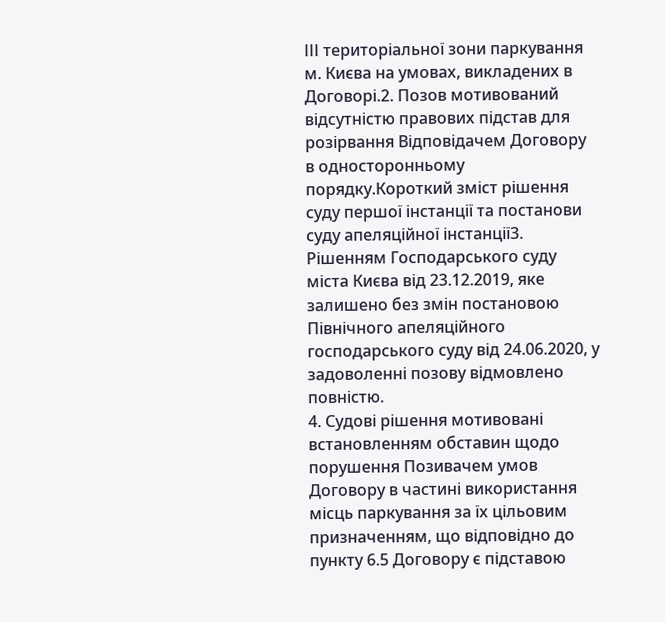ІІІ територіальної зони паркування м. Києва на умовах, викладених в Договорі.2. Позов мотивований відсутністю правових підстав для розірвання Відповідачем Договору в односторонньому порядку.Короткий зміст рішення суду першої інстанції та постанови суду апеляційної інстанції3. Рішенням Господарського суду міста Києва від 23.12.2019, яке залишено без змін постановою Північного апеляційного господарського суду від 24.06.2020, у задоволенні позову відмовлено повністю.
4. Судові рішення мотивовані встановленням обставин щодо порушення Позивачем умов Договору в частині використання місць паркування за їх цільовим призначенням, що відповідно до пункту 6.5 Договору є підставою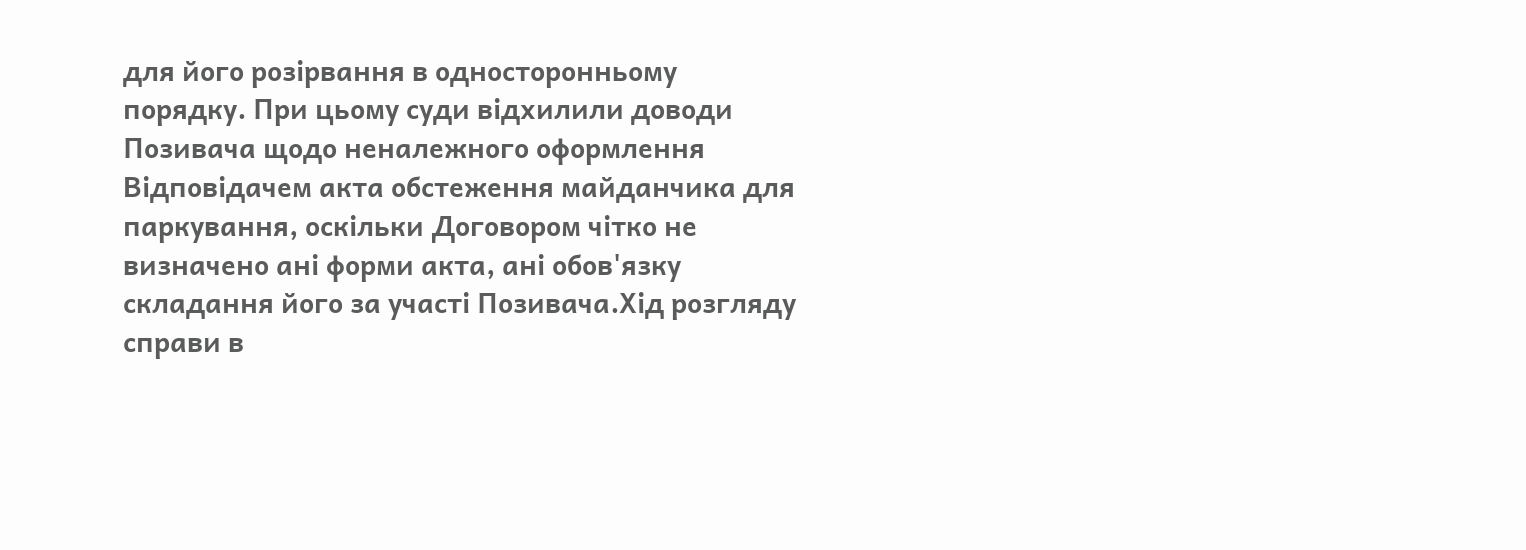для його розірвання в односторонньому порядку. При цьому суди відхилили доводи Позивача щодо неналежного оформлення Відповідачем акта обстеження майданчика для паркування, оскільки Договором чітко не визначено ані форми акта, ані обов'язку складання його за участі Позивача.Хід розгляду справи в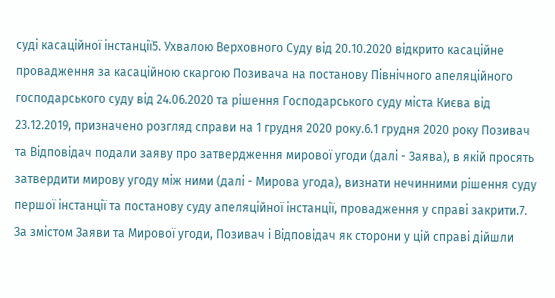суді касаційної інстанції5. Ухвалою Верховного Суду від 20.10.2020 відкрито касаційне провадження за касаційною скаргою Позивача на постанову Північного апеляційного господарського суду від 24.06.2020 та рішення Господарського суду міста Києва від 23.12.2019, призначено розгляд справи на 1 грудня 2020 року.6.1 грудня 2020 року Позивач та Відповідач подали заяву про затвердження мирової угоди (далі - Заява), в якій просять затвердити мирову угоду між ними (далі - Мирова угода), визнати нечинними рішення суду першої інстанції та постанову суду апеляційної інстанції, провадження у справі закрити.7. За змістом Заяви та Мирової угоди, Позивач і Відповідач як сторони у цій справі дійшли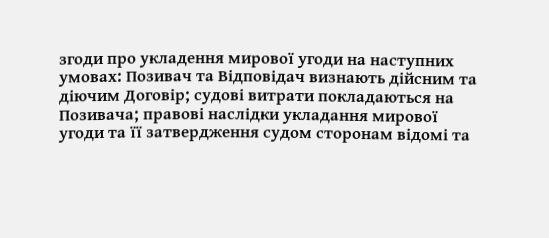згоди про укладення мирової угоди на наступних умовах: Позивач та Відповідач визнають дійсним та діючим Договір; судові витрати покладаються на Позивача; правові наслідки укладання мирової угоди та її затвердження судом сторонам відомі та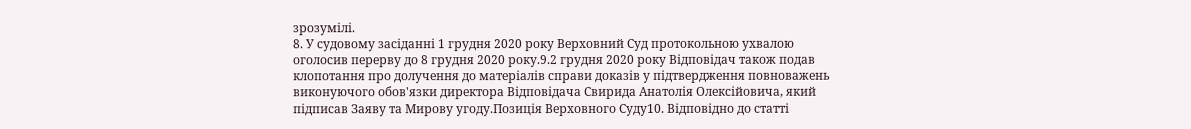зрозумілі.
8. У судовому засіданні 1 грудня 2020 року Верховний Суд протокольною ухвалою оголосив перерву до 8 грудня 2020 року.9.2 грудня 2020 року Відповідач також подав клопотання про долучення до матеріалів справи доказів у підтвердження повноважень виконуючого обов'язки директора Відповідача Свирида Анатолія Олексійовича, який підписав Заяву та Мирову угоду.Позиція Верховного Суду10. Відповідно до статті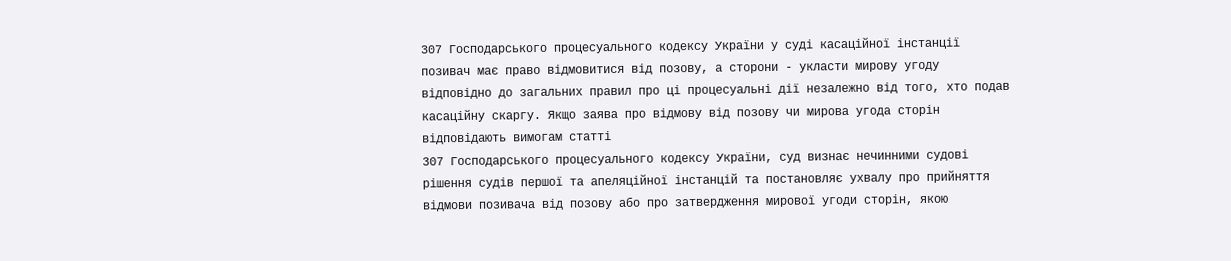307 Господарського процесуального кодексу України у суді касаційної інстанції позивач має право відмовитися від позову, а сторони - укласти мирову угоду відповідно до загальних правил про ці процесуальні дії незалежно від того, хто подав касаційну скаргу. Якщо заява про відмову від позову чи мирова угода сторін відповідають вимогам статті
307 Господарського процесуального кодексу України, суд визнає нечинними судові рішення судів першої та апеляційної інстанцій та постановляє ухвалу про прийняття відмови позивача від позову або про затвердження мирової угоди сторін, якою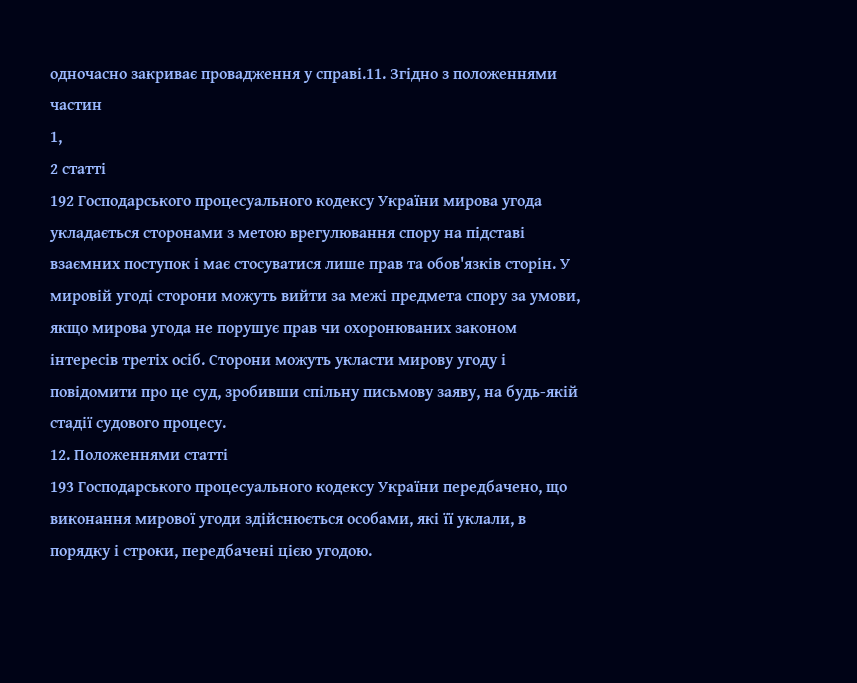одночасно закриває провадження у справі.11. Згідно з положеннями частин
1,
2 статті
192 Господарського процесуального кодексу України мирова угода укладається сторонами з метою врегулювання спору на підставі взаємних поступок і має стосуватися лише прав та обов'язків сторін. У мировій угоді сторони можуть вийти за межі предмета спору за умови, якщо мирова угода не порушує прав чи охоронюваних законом інтересів третіх осіб. Сторони можуть укласти мирову угоду і повідомити про це суд, зробивши спільну письмову заяву, на будь-якій стадії судового процесу.
12. Положеннями статті
193 Господарського процесуального кодексу України передбачено, що виконання мирової угоди здійснюється особами, які її уклали, в порядку і строки, передбачені цією угодою.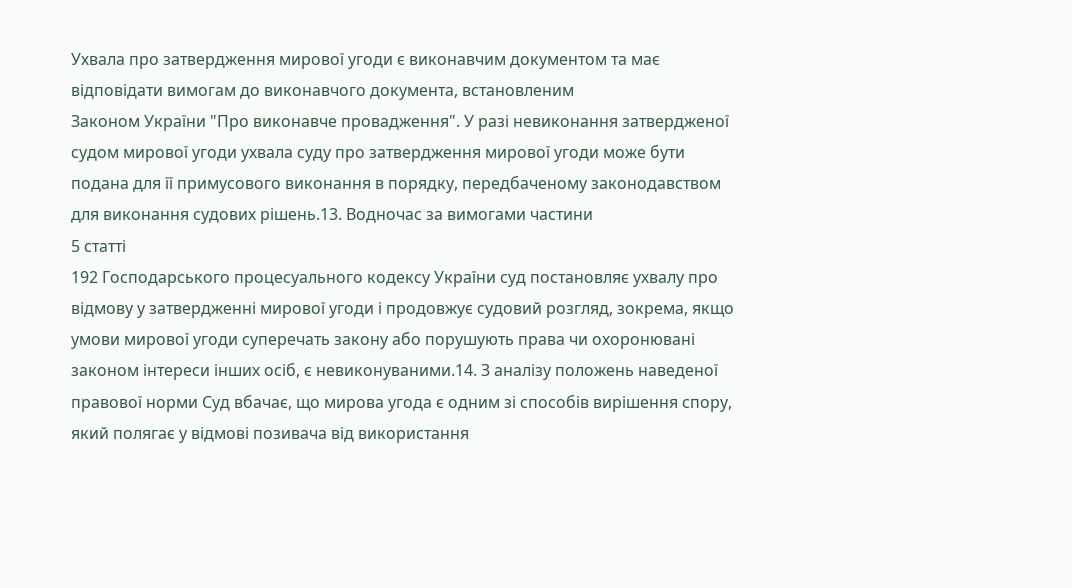Ухвала про затвердження мирової угоди є виконавчим документом та має відповідати вимогам до виконавчого документа, встановленим
Законом України "Про виконавче провадження". У разі невиконання затвердженої судом мирової угоди ухвала суду про затвердження мирової угоди може бути подана для її примусового виконання в порядку, передбаченому законодавством для виконання судових рішень.13. Водночас за вимогами частини
5 статті
192 Господарського процесуального кодексу України суд постановляє ухвалу про відмову у затвердженні мирової угоди і продовжує судовий розгляд, зокрема, якщо умови мирової угоди суперечать закону або порушують права чи охоронювані законом інтереси інших осіб, є невиконуваними.14. З аналізу положень наведеної правової норми Суд вбачає, що мирова угода є одним зі способів вирішення спору, який полягає у відмові позивача від використання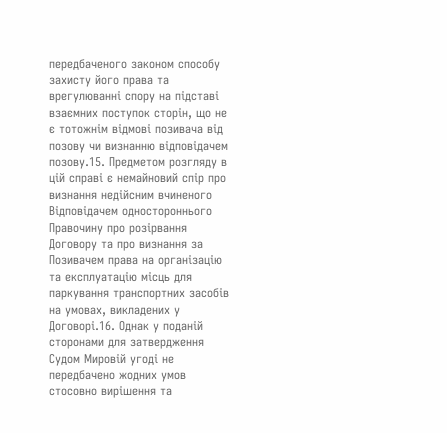передбаченого законом способу захисту його права та врегулюванні спору на підставі взаємних поступок сторін, що не є тотожнім відмові позивача від позову чи визнанню відповідачем позову.15. Предметом розгляду в цій справі є немайновий спір про визнання недійсним вчиненого Відповідачем одностороннього Правочину про розірвання Договору та про визнання за Позивачем права на організацію та експлуатацію місць для паркування транспортних засобів на умовах, викладених у Договорі.16. Однак у поданій сторонами для затвердження Судом Мировій угоді не передбачено жодних умов стосовно вирішення та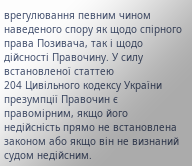врегулювання певним чином наведеного спору як щодо спірного права Позивача, так і щодо дійсності Правочину. У силу встановленої статтею
204 Цивільного кодексу України презумпції Правочин є правомірним, якщо його недійсність прямо не встановлена законом або якщо він не визнаний судом недійсним.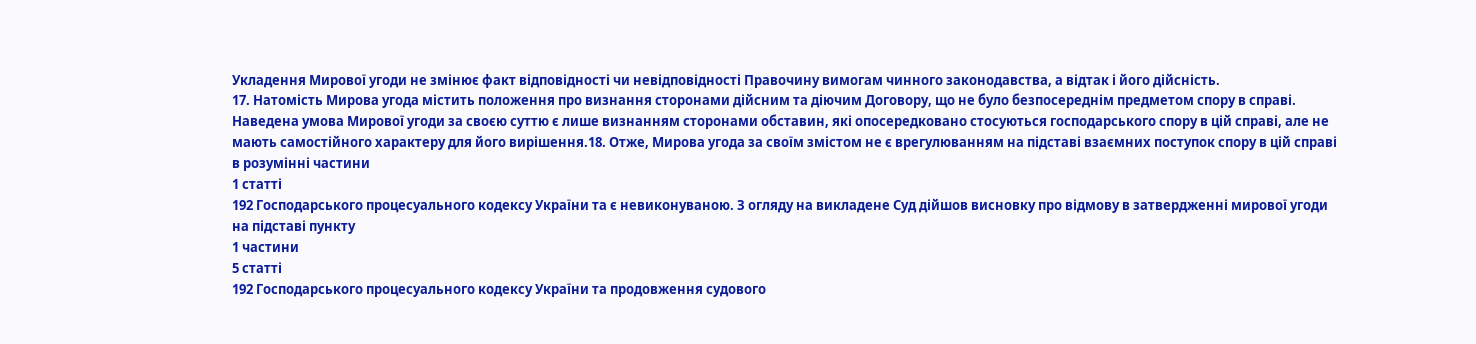Укладення Мирової угоди не змінює факт відповідності чи невідповідності Правочину вимогам чинного законодавства, а відтак і його дійсність.
17. Натомість Мирова угода містить положення про визнання сторонами дійсним та діючим Договору, що не було безпосереднім предметом спору в справі. Наведена умова Мирової угоди за своєю суттю є лише визнанням сторонами обставин, які опосередковано стосуються господарського спору в цій справі, але не мають самостійного характеру для його вирішення.18. Отже, Мирова угода за своїм змістом не є врегулюванням на підставі взаємних поступок спору в цій справі в розумінні частини
1 статті
192 Господарського процесуального кодексу України та є невиконуваною. З огляду на викладене Суд дійшов висновку про відмову в затвердженні мирової угоди на підставі пункту
1 частини
5 статті
192 Господарського процесуального кодексу України та продовження судового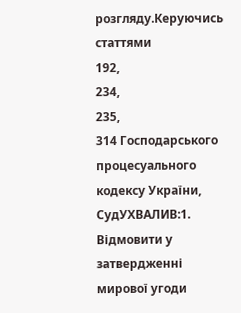розгляду.Керуючись статтями
192,
234,
235,
314 Господарського процесуального кодексу України, СудУХВАЛИВ:1. Відмовити у затвердженні мирової угоди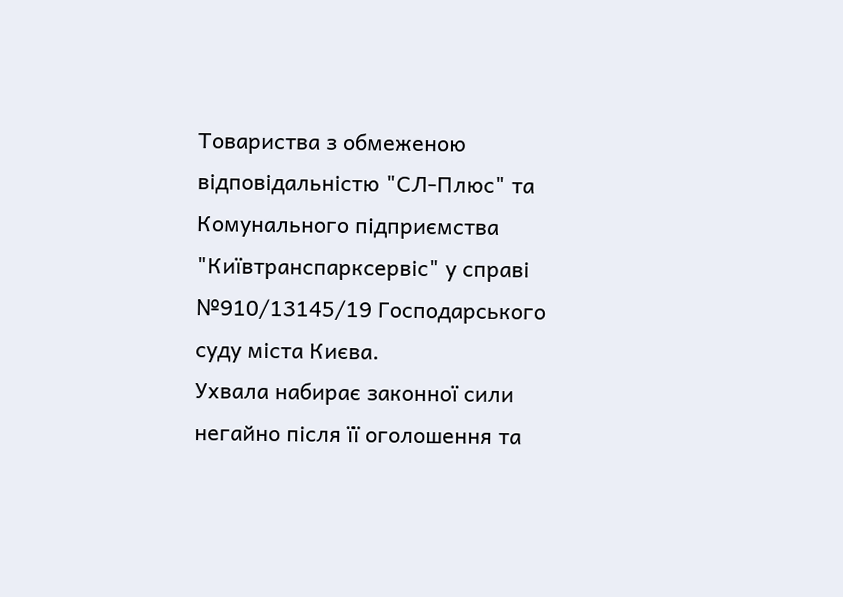Товариства з обмеженою відповідальністю "СЛ-Плюс" та Комунального підприємства "Київтранспарксервіс" у справі №910/13145/19 Господарського суду міста Києва.
Ухвала набирає законної сили негайно після її оголошення та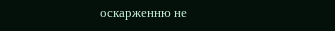оскарженню не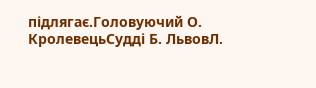підлягає.Головуючий О. КролевецьСудді Б. ЛьвовЛ.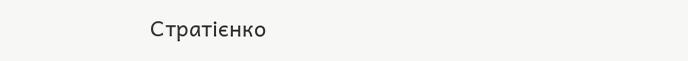Стратієнко